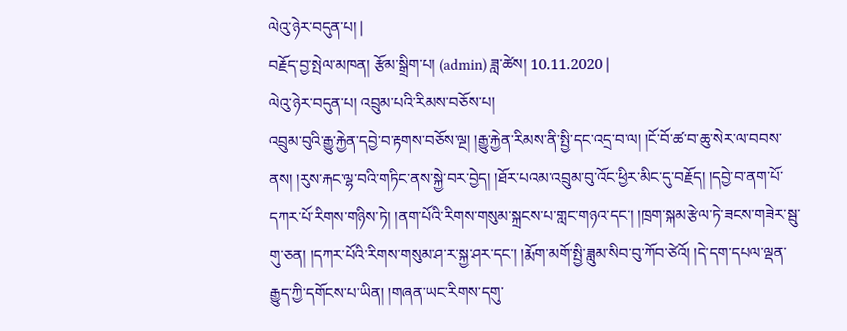ལེའུ་ཉེར་བདུན་པ། |
བརྗོད་བྱ་སྤེལ་མཁན། རྩོམ་སྒྲིག་པ། (admin) ཟླ་ཚེས། 10.11.2020 |
ལེའུ་ཉེར་བདུན་པ། འབྲུམ་པའི་རིམས་བཅོས་པ།
འབྲུམ་བུའི་རྒྱུ་རྐྱེན་དབྱེ་བ་རྟགས་བཅོས་ལྔ། །རྒྱུ་རྐྱེན་རིམས་ནི་སྤྱི་དང་འདྲ་བ་ལ། །ངོ་བོ་ཚ་བ་ཆུ་སེར་ལ་བབས་ནས། །རུས་རྐང་ལྷ་བའི་གཏིང་ནས་སྐྱེ་བར་བྱེད། །ཐོར་པའམ་འབྲུམ་བུ་འོང་ཕྱིར་མིང་དུ་བརྗོད། །དབྱེ་བ་ནག་པོ་དཀར་པོ་རིགས་གཉིས་ཏེ། །ནག་པོའི་རིགས་གསུམ་སྐྲངས་པ་གླང་གཉའ་དང་། །ཁྲག་སྐམ་རྩེལ་ཏེ་ཟངས་གཟེར་སྦུ་གུ་ཅན། །དཀར་པོའི་རིགས་གསུམ་ཤ་ར་སྐྱ་ཤར་དང་། །རྨོག་མགོ་སྤྱི་ཟླུམ་སིབ་བུ་ཀོབ་ཙེའོ། །དེ་དག་དཔལ་ལྡན་རྒྱུད་ཀྱི་དགོངས་པ་ཡིན། །གཞན་ཡང་རིགས་དགུ་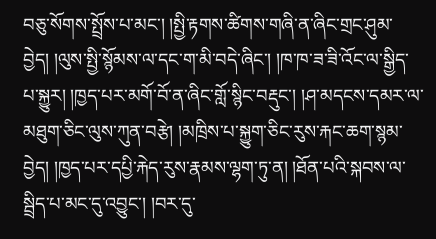བཅུ་སོགས་སྤྲོས་པ་མང་། །སྤྱི་རྟགས་ཚིགས་གཞི་ན་ཞིང་གྲང་ཤུམ་བྱེད། །ལུས་སྤྱི་སྙོམས་ལ་དང་ག་མི་བདེ་ཞིང་། །ཁ་ཁ་ཟ་ཟི་འོང་ལ་སྒྱིད་པ་སྐྱུར། །ཁྱད་པར་མགོ་བོ་ན་ཞིང་གློ་སྙིང་བརྡུང་། །ཤ་མདངས་དམར་ལ་མཐུག་ཅིང་ལུས་ཀུན་བརྩེ། །མཁྲིས་པ་སྐྱུག་ཅིང་རུས་རྐང་ཆག་སྙམ་བྱེད། །ཁྱད་པར་དཔྱི་རྐེད་རུས་རྣམས་ལྷག་ཏུ་ན། །ཐོན་པའི་སྐབས་ལ་སྦྲིད་པ་མང་དུ་འབྱུང་། །བར་དུ་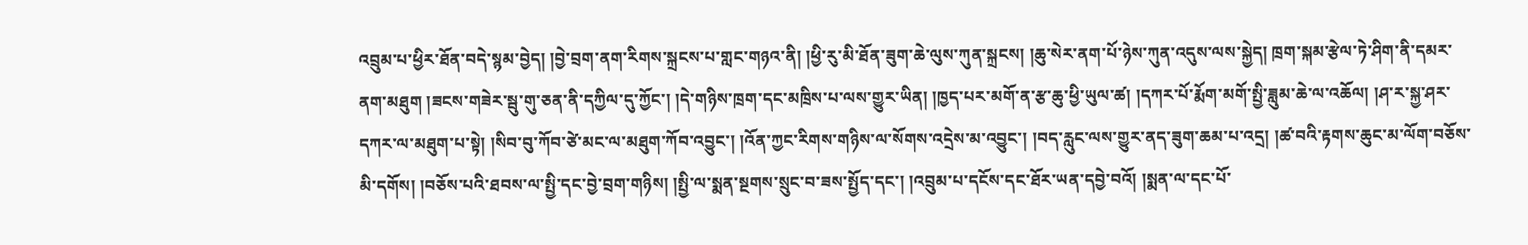འབྲུམ་པ་ཕྱིར་ཐོན་བདེ་སྙམ་བྱེད། །བྱེ་བྲག་ནག་རིགས་སྐྲངས་པ་གླང་གཉའ་ནི། །ཕྱི་རུ་མི་ཐོན་ཟུག་ཆེ་ལུས་ཀུན་སྐྲངས། །ཆུ་སེར་ནག་པོ་ཉེས་ཀུན་འདུས་ལས་སྐྱེད། ཁྲག་སྐམ་རྩེལ་ཏེ་ཤིག་ནི་དམར་ནག་མཐུག །ཟངས་གཟེར་སྦུ་གུ་ཅན་ནི་དཀྱིལ་དུ་ཀྱོང་། །དེ་གཉིས་ཁྲག་དང་མཁྲིས་པ་ལས་གྱུར་ཡིན། །ཁྱད་པར་མགོ་ན་རྩ་ཆུ་ཕྱི་ཡུལ་ཚ། །དཀར་པོ་རྨོག་མགོ་སྤྱི་ཟླུམ་ཆེ་ལ་འཆོལ། །ཤ་ར་སྐྱ་ཤར་དཀར་ལ་མཐུག་པ་སྟེ། །སིབ་བུ་ཀོབ་ཙེ་མང་ལ་མཐུག་ཀོབ་འབྱུང་། །འོན་ཀྱང་རིགས་གཉིས་ལ་སོགས་འདྲེས་མ་འབྱུང་། །བད་རླུང་ལས་གྱུར་ནད་ཟུག་ཆམ་པ་འདྲ། །ཚ་བའི་རྟགས་ཆུང་མ་ལོག་བཅོས་མི་དགོས། །བཅོས་པའི་ཐབས་ལ་སྤྱི་དང་བྱེ་བྲག་གཉིས། །སྤྱི་ལ་སྨན་སྔགས་སྲུང་བ་ཟས་སྤྱོད་དང་། །འབྲུམ་པ་དངོས་དང་ཐོར་ཡན་དབྱེ་བའོ། །སྨན་ལ་དང་པོ་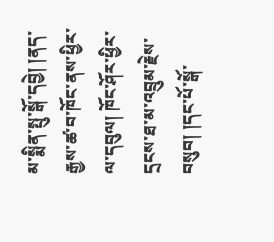མ་སྨིན་སྤུ་སྒོ་དབྱེ། །ནད་རྒྱས་ཚ་བ་ཁོང་ནས་ཕྱིར་ལ་དབུལ། ཁོང་ཤོར་ཕྱིར་དྲངས་ཐ་མ་འབྲུམ་རྗེས་བསུབ། །དང་པོ་སྒོ་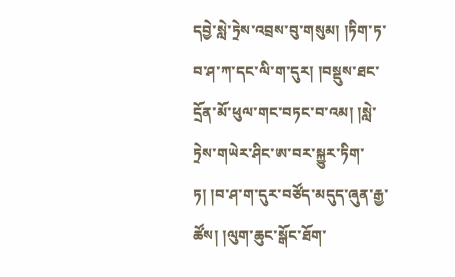དབྱེ་སླེ་ཏྲེས་འབྲས་བུ་གསུམ། །ཏིག་ཏ་བ་ཤ་ཀ་དང་ལི་ག་དུར། །བསྡུས་ཐང་དྲོན་མོ་ཕུལ་གང་བཏང་བ་འམ། །སླེ་ཏྲེས་གཡེར་ཤིང་ཨ་བར་སྐྱུར་ཏིག་ཏ། །བ་ཤ་ག་དུར་བཙོད་མདུད་ཞུན་རྒྱ་ཚོས། །ལུག་ཆུང་སྒོང་ཐོག་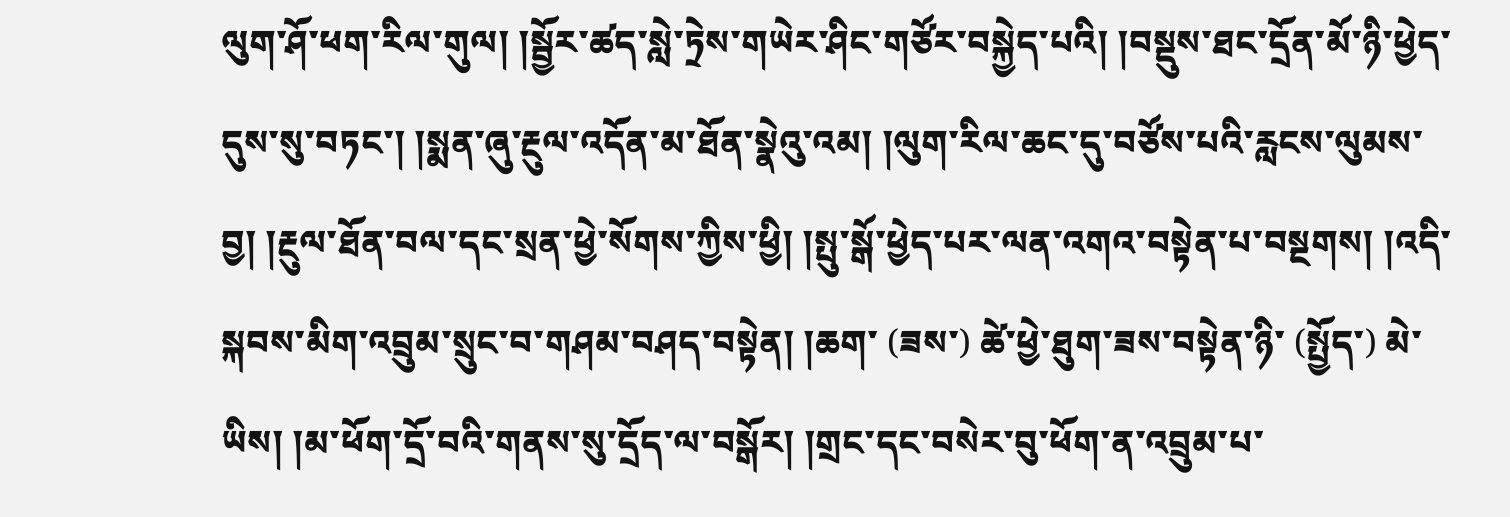ལུག་ཤོ་ཕག་རིལ་གུལ། །སྦྱོར་ཚད་སླེ་ཏྲེས་གཡེར་ཤིང་གཙོར་བསྐྱེད་པའི། །བསྡུས་ཐང་དྲོན་མོ་ཉི་ཕྱེད་དུས་སུ་བཏང་། །སྨན་ཞུ་རྔུལ་འདོན་མ་ཐོན་སྣེའུ་འམ། །ལུག་རིལ་ཆང་དུ་བཙོས་པའི་རླངས་ལུམས་བྱ། །རྔུལ་ཐོན་བལ་དང་སྲན་ཕྱེ་སོགས་ཀྱིས་ཕྱི། །སྤུ་སྒོ་ཕྱེད་པར་ལན་འགའ་བསྟེན་པ་བསྔགས། །འདི་སྐབས་མིག་འབྲུམ་སྲུང་བ་གཤམ་བཤད་བསྟེན། །ཆག་ (ཟས་) ཚེ་ཕྱེ་ཐུག་ཟས་བསྟེན་ཉི་ (སྤྱོད་) མེ་ཡིས། །མ་ཕོག་དྲོ་བའི་གནས་སུ་དྲོད་ལ་བསྒོར། །གྲང་དང་བསེར་བུ་ཕོག་ན་འབྲུམ་པ་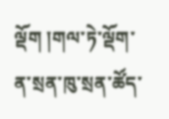ལྡོག །གལ་ཏེ་ལྡོག་ན་སྲན་ཁུ་སྲན་ཚོད་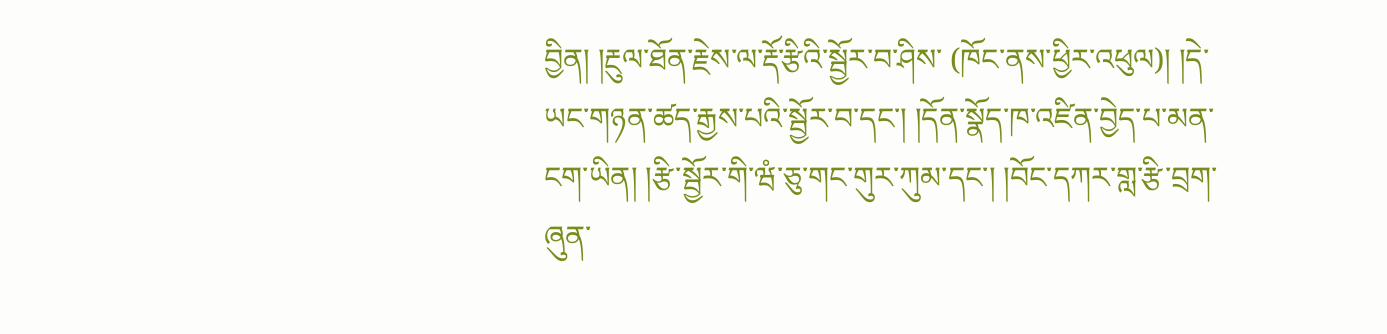བྱིན། །རྔུལ་ཐོན་རྗེས་ལ་རྡོ་རྩིའི་སྦྱོར་བ་ཤིས་ (ཁོང་ནས་ཕྱིར་འཕུལ)། །དེ་ཡང་གཉན་ཚད་རྒྱས་པའི་སྦྱོར་བ་དང་། །དོན་སྣོད་ཁ་འཛིན་བྱེད་པ་མན་ངག་ཡིན། །རྩི་སྦྱོར་གི་ཝཾ་ཅུ་གང་གུར་ཀུམ་དང་། །བོང་དཀར་གླ་རྩི་བྲག་ཞུན་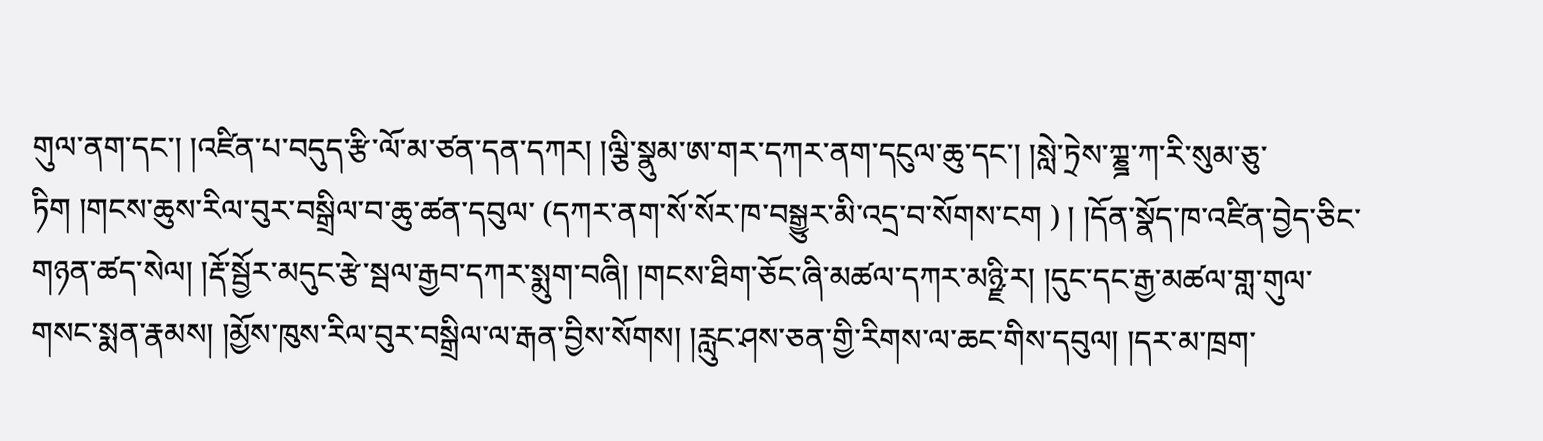གུལ་ནག་དང་། །འཛིན་པ་བདུད་རྩི་ལོ་མ་ཙན་དན་དཀར། །ལྕི་སྣུམ་ཨ་གར་དཀར་ནག་དངུལ་ཆུ་དང་། །སླེ་ཏྲེས་ཀྞྜ་ཀ་རི་སུམ་ཅུ་ཏིག །གངས་ཆུས་རིལ་བུར་བསྒྲིལ་བ་ཆུ་ཚན་དབུལ་ (དཀར་ནག་སོ་སོར་ཁ་བསྒྱུར་མི་འདྲ་བ་སོགས་ངག ) ། །དོན་སྣོད་ཁ་འཛིན་བྱེད་ཅིང་གཉན་ཚད་སེལ། །རྡོ་སྦྱོར་མདུང་རྩེ་སྦལ་རྒྱབ་དཀར་སྨུག་བཞི། །གངས་ཐིག་ཅོང་ཞི་མཚལ་དཀར་མཉྫི་ར། །དུང་དང་རྒྱ་མཚལ་གླ་གུལ་གསང་སྨན་རྣམས། །མྱོས་ཁུས་རིལ་བུར་བསྒྲིལ་ལ་རྒན་བྱིས་སོགས། །རླུང་ཤས་ཅན་གྱི་རིགས་ལ་ཆང་གིས་དབུལ། །དར་མ་ཁྲག་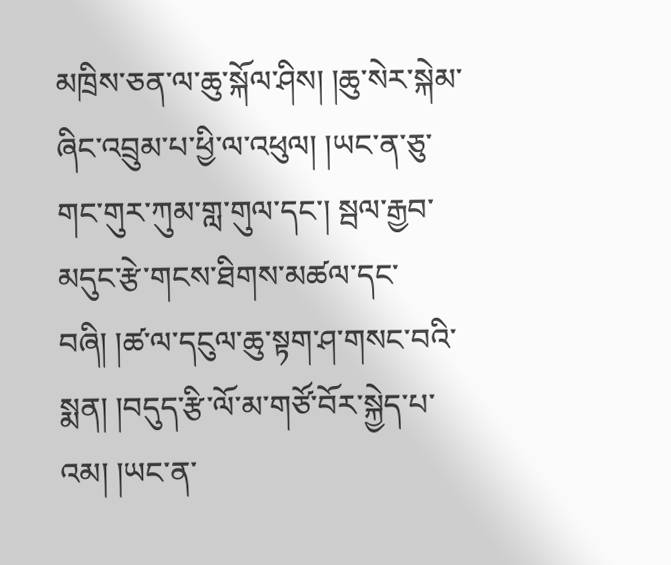མཁྲིས་ཅན་ལ་ཆུ་སྐོལ་ཤིས། །ཆུ་སེར་སྐེམ་ཞིང་འབྲུམ་པ་ཕྱི་ལ་འཕུལ། །ཡང་ན་ཅུ་གང་གུར་ཀུམ་གླ་གུལ་དང་། སྦལ་རྒྱབ་མདུང་རྩེ་གངས་ཐིགས་མཚལ་དང་བཞི། །ཚ་ལ་དངུལ་ཆུ་སྟག་ཤ་གསང་བའི་སྨན། །བདུད་རྩི་ལོ་མ་གཙོ་བོར་སྐྱེད་པ་འམ། །ཡང་ན་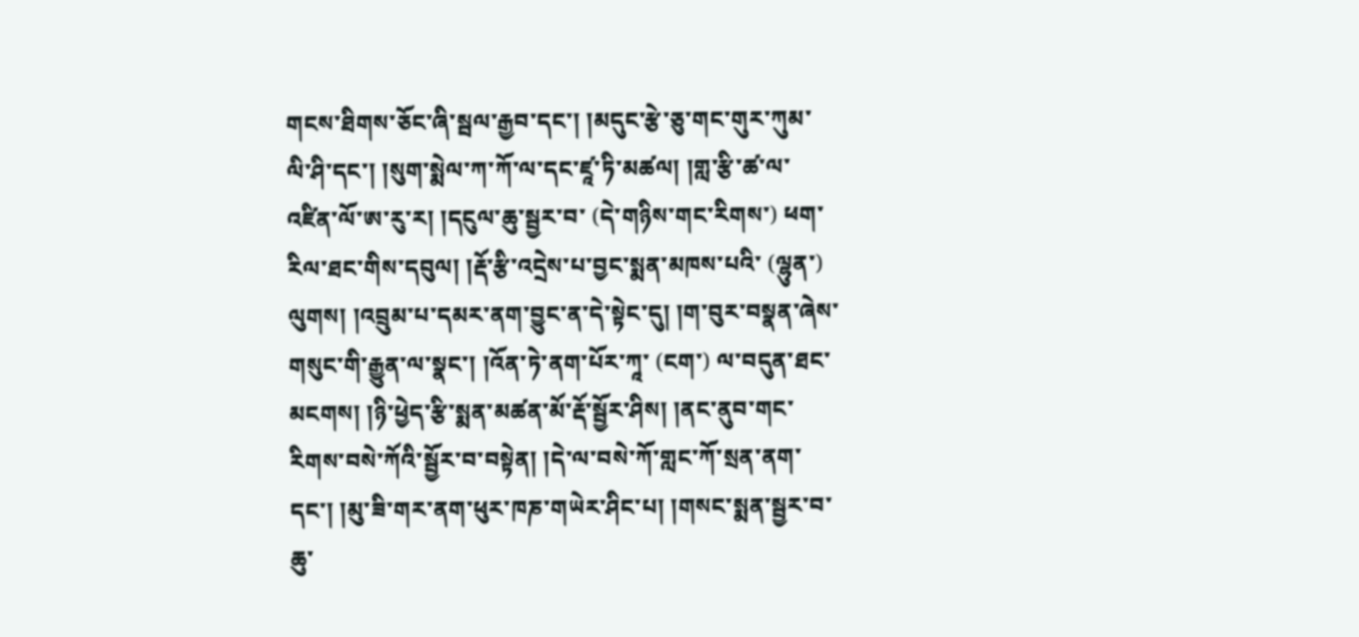གངས་ཐིགས་ཅོང་ཞི་སྦལ་རྒྱབ་དང་། །མདུང་རྩེ་ཅུ་གང་གུར་ཀུམ་ལི་ཤི་དང་། །སུག་སྨེལ་ཀ་ཀོ་ལ་དང་ཛཱ་ཏི་མཚལ། །གླ་རྩི་ཚ་ལ་འཛིན་ལོ་ཨ་རུ་ར། །དངུལ་ཆུ་སྦྱར་བ་ (དེ་གཉིས་གང་རིགས་) ཕག་རིལ་ཐང་གིས་དབུལ། །རྡོ་རྩི་འདྲེས་པ་བྱང་སྨན་མཁས་པའི་ (ལྷུན་) ལུགས། །འབྲུམ་པ་དམར་ནག་བྱུང་ན་དེ་སྟེང་དུ། །ག་བུར་བསྣན་ཞེས་གསུང་གི་རྒྱུན་ལ་སྣང་། །འོན་ཏེ་ནག་པོར་ཀཱ་ (ངག་) ལ་བདུན་ཐང་མངགས། །ཉི་ཕྱེད་རྩི་སྨན་མཚན་མོ་རྡོ་སྦྱོར་ཤིས། །ནང་ནུབ་གང་རིགས་བསེ་ཀོའི་སྦྱོར་བ་བསྟེན། །དེ་ལ་བསེ་ཀོ་གླང་ཀོ་སྲན་ནག་དང་། །མུ་ཟི་གར་ནག་ཕུར་ཁཎ་གཡེར་ཤིང་པ། །གསང་སྨན་སྦྱར་བ་ཆུ་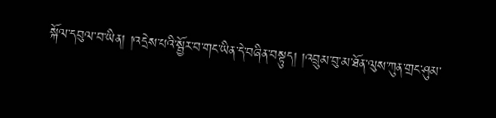སྐོལ་དབུལ་བ་ཡིན། །འདྲེས་པའི་སྦྱོར་བ་གང་ཡིན་དེ་བཞིན་བསྟུད། །འབྲུམ་བུ་མ་ཐོན་ལུས་ཀུན་གྲང་ཤུམ་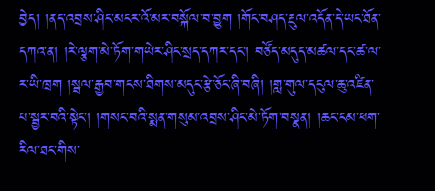བྱེད། །ནད་འབྲས་ཤིང་མངར་འོ་མར་བསྐོལ་བ་བྱུག །གོང་བཤད་རྔུལ་འདོན་དེ་ཡང་ཐོན་དཀའ་ན། །རེ་ལྕག་མེ་ཏོག་གཡེར་ཤིང་སྲད་དཀར་དང་། བཙོད་མདུད་མཚལ་དང་ཚ་ལ་ར་ཡི་ཁྲག །སྦལ་རྒྱབ་གངས་ཐིགས་མདུང་རྩེ་ཅོང་ཞི་བཞི། །གླ་གུལ་དངུལ་ཆུ་འཛིན་པ་སྦྱར་བའི་སྟེང་། །གསང་བའི་སྨན་གསུམ་འབྲས་ཤིང་མེ་ཏོག་བསྣན། །ཆང་ངམ་ཕག་རིལ་ཐང་གིས་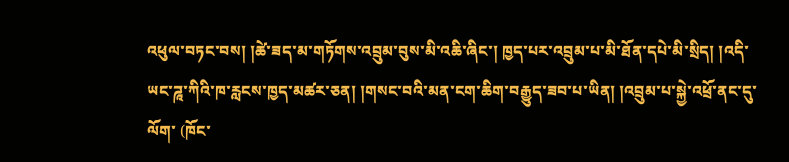འཕུལ་བཏང་བས། །ཚེ་ཟད་མ་གཏོགས་འབྲུམ་བུས་མི་འཆི་ཞིང་། ཁྱད་པར་འབྲུམ་པ་མི་ཐོན་དཔེ་མི་སྲིད། །འདི་ཡང་ཌཱ་ཀིའི་ཁ་རླངས་ཁྱད་མཚར་ཅན། །གསང་བའི་མན་ངག་ཆིག་བརྒྱུད་ཟབ་པ་ཡིན། །འབྲུམ་པ་སྐྱེ་འཕྲོ་ནང་དུ་ལོག་ (ཁོང་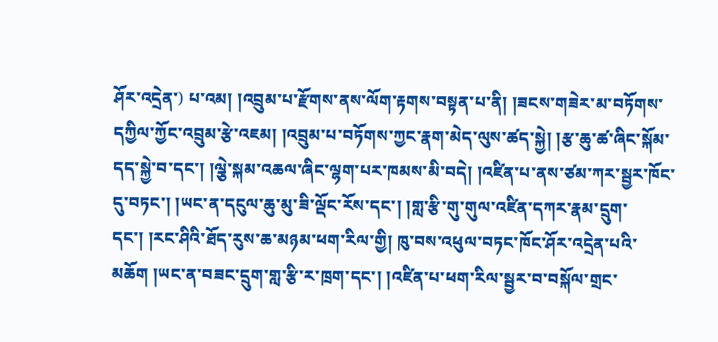ཤོར་འདྲེན་) པ་འམ། །འབྲུམ་པ་རྫོགས་ནས་ལོག་རྟགས་བསྟན་པ་ནི། །ཟངས་གཟེར་མ་བཏོགས་དཀྱིལ་ཀྱོང་འབྲུམ་རྩེ་འཇམ། །འབྲུམ་པ་བཏོགས་ཀྱང་རྣག་མེད་ལུས་ཚད་སྐྱེ། །རྩ་ཆུ་ཚ་ཞིང་སྐོམ་དད་སྐྱེ་བ་དང་། །ལྕེ་སྐམ་འཆལ་ཞིང་ལྷག་པར་ཁམས་མི་བདེ། །འཛིན་པ་ནས་ཙམ་ཀར་སྦྱར་ཁོང་དུ་བཏང་། །ཡང་ན་དངུལ་ཆུ་མུ་ཟི་ལྡོང་རོས་དང་། །གླ་རྩི་གུ་གུལ་འཛིན་དཀར་རྣམ་དྲུག་དང་། །རང་ཤིའི་ཐོད་རུས་ཆ་མཉམ་ཕག་རིལ་གྱི། ཁུ་བས་འཕུལ་བཏང་ཁོང་ཤོར་འདྲེན་པའི་མཆོག །ཡང་ན་བཟང་དྲུག་གླ་རྩི་ར་ཁྲག་དང་། །འཛིན་པ་ཕག་རིལ་སྦྱར་བ་བསྐོལ་གྲང་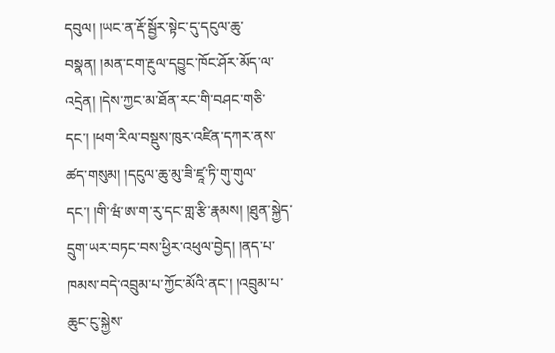དབུལ། །ཡང་ན་རྡོ་སྦྱོར་སྟེང་དུ་དངུལ་ཆུ་བསྣན། །མན་ངག་རྔུལ་དབྱུང་ཁོང་ཤོར་མོད་ལ་འདྲེན། །དེས་ཀྱང་མ་ཐོན་རང་གི་བཤང་གཅི་དང་། །ཕག་རིལ་བསྡུས་ཁུར་འཛིན་དཀར་ནས་ཚད་གསུམ། །དངུལ་ཆུ་མུ་ཟི་ཛཱ་ཏི་གུ་གུལ་དང་། །གི་ཝཾ་ཨ་ག་རུ་དང་གླ་རྩི་རྣམས། །ཐུན་སྐྱེད་དྲུག་ཡར་བཏང་བས་ཕྱིར་འཕུལ་བྱེད། །ནད་པ་ཁམས་བདེ་འབྲུམ་པ་ཀྱོང་མོའི་ནང་། །འབྲུམ་པ་ཆུང་ངུ་སྐྱེས་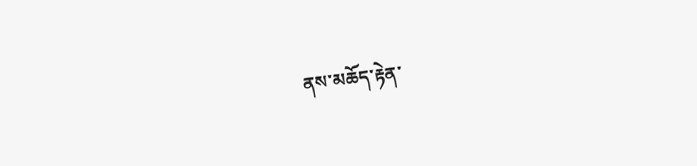ནས་མཆོད་རྟེན་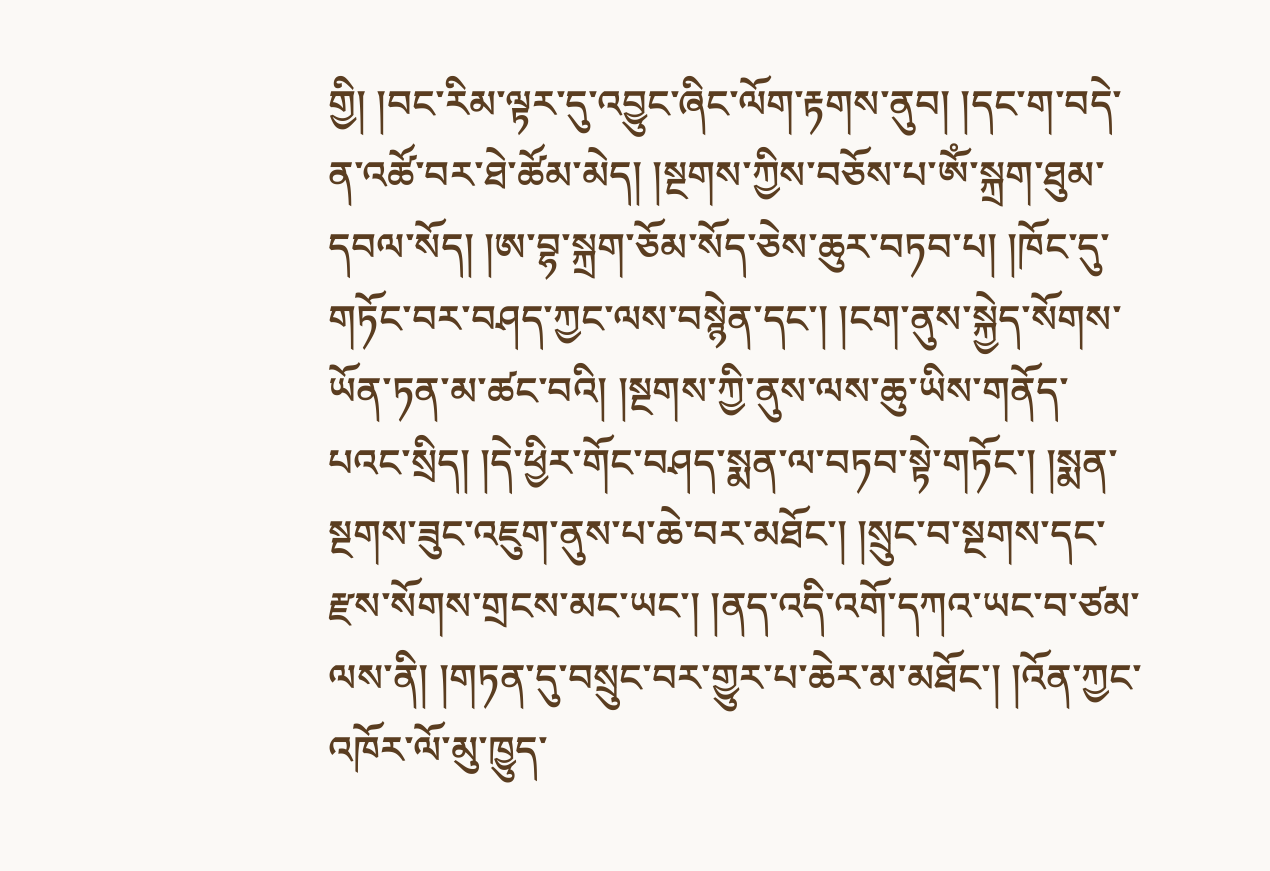གྱི། །བང་རིམ་ལྟར་དུ་འབྱུང་ཞིང་ལོག་རྟགས་ནུབ། །དང་ག་བདེ་ན་འཚོ་བར་ཐེ་ཚོམ་མེད། །སྔགས་ཀྱིས་བཅོས་པ་ཨོཾ་སྐྲག་ཐུམ་དབལ་སོད། །ཨ་བྷ་སྐྲག་ཅོམ་སོད་ཅེས་ཆུར་བཏབ་པ། །ཁོང་དུ་གཏོང་བར་བཤད་ཀྱང་ལས་བསྙེན་དང་། །ངག་ནུས་སྐྱེད་སོགས་ཡོན་ཏན་མ་ཚང་བའི། །སྔགས་ཀྱི་ནུས་ལས་ཆུ་ཡིས་གནོད་པའང་སྲིད། །དེ་ཕྱིར་གོང་བཤད་སྨན་ལ་བཏབ་སྟེ་གཏོང་། །སྨན་སྔགས་ཟུང་འཇུག་ནུས་པ་ཆེ་བར་མཐོང་། །སྲུང་བ་སྔགས་དང་རྫས་སོགས་གྲངས་མང་ཡང་། །ནད་འདི་འགོ་དཀའ་ཡང་བ་ཙམ་ལས་ནི། །གཏན་དུ་བསྲུང་བར་གྱུར་པ་ཆེར་མ་མཐོང་། །འོན་ཀྱང་འཁོར་ལོ་མུ་ཁྱུད་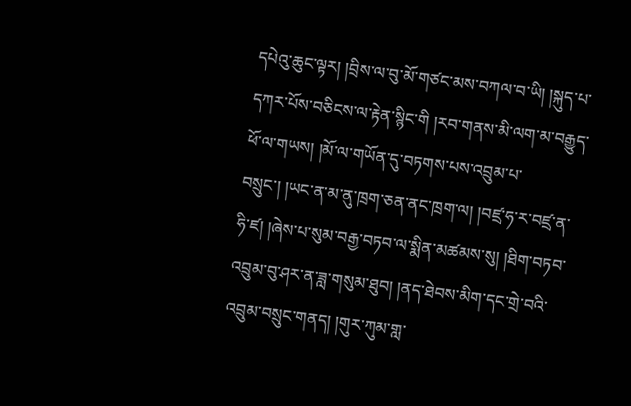དཔེའུ་ཆུང་ལྟར། །བྲིས་ལ་བུ་མོ་གཙང་མས་བཀལ་བ་ཡི། །སྐུད་པ་དཀར་པོས་བཅིངས་ལ་རྟེན་སྙིང་གི །རབ་གནས་མི་ལག་མ་བརྒྱུད་ཕོ་ལ་གཡས། །མོ་ལ་གཡོན་དུ་བཏགས་པས་འབྲུམ་པ་བསྲུང་། །ཡང་ན་མ་ནུ་ཁྲག་ཅན་ནང་ཁྲག་ལ། །བཛྲ་ཧ་ར་བཛྲ་ན་ཧི་ཛ། །ཞེས་པ་སུམ་བརྒྱ་བཏབ་ལ་སྨིན་མཚམས་སུ། །ཐིག་བཏབ་འབྲུམ་བུ་ཤར་ན་ཟླ་གསུམ་ཐུབ། །ནད་ཐེབས་མིག་དང་གྲེ་བའི་འབྲུམ་བསྲུང་གནད། །གུར་ཀུམ་གླ་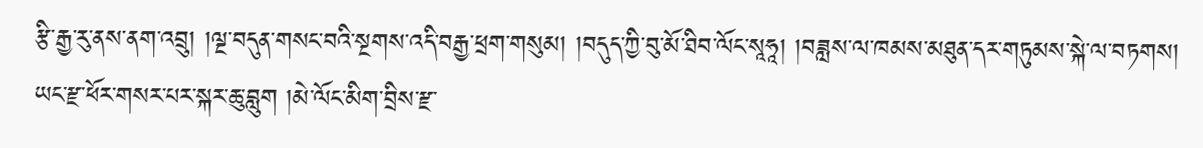རྩི་རྒྱ་རུ་ནས་ནག་འབྲུ། །ལྔ་བདུན་གསང་བའི་སྔགས་འདི་བརྒྱ་ཕྲག་གསུམ། །བདུད་ཀྱི་བུ་མོ་ཐིབ་ལོང་སཱཧཱ། །བཟླས་ལ་ཁམས་མཐུན་དར་གཏུམས་སྐེ་ལ་བཏགས། ཡང་རྫ་ཕོར་གསར་པར་སྐར་ཆུ་བླུག །མེ་ལོང་མིག་བྲིས་རྫ་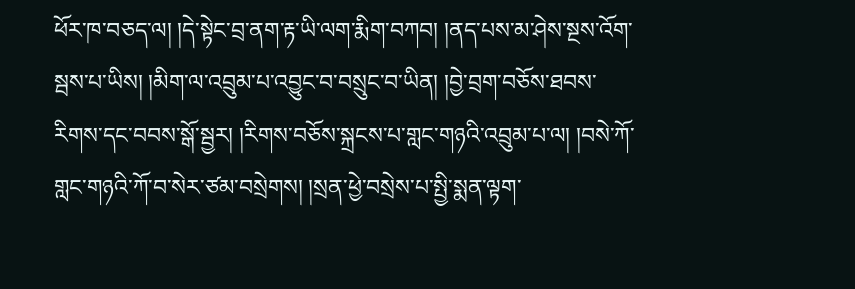ཕོར་ཁ་བཅད་ལ། །དེ་སྟེང་བྲ་ནག་རྟ་ཡི་ལག་རྨིག་བཀབ། །ནད་པས་མ་ཤེས་སྔས་འོག་སྦས་པ་ཡིས། །མིག་ལ་འབྲུམ་པ་འབྱུང་བ་བསྲུང་བ་ཡིན། །བྱེ་བྲག་བཅོས་ཐབས་རིགས་དང་བབས་སྒོ་སྦྱར། །རིགས་བཅོས་སྐྲངས་པ་གླང་གཉའི་འབྲུམ་པ་ལ། །བསེ་ཀོ་གླང་གཉའི་ཀོ་བ་སེར་ཙམ་བསྲེགས། །སྲན་ཕྱེ་བསྲེས་པ་སྤྱི་སྨན་ལྟག་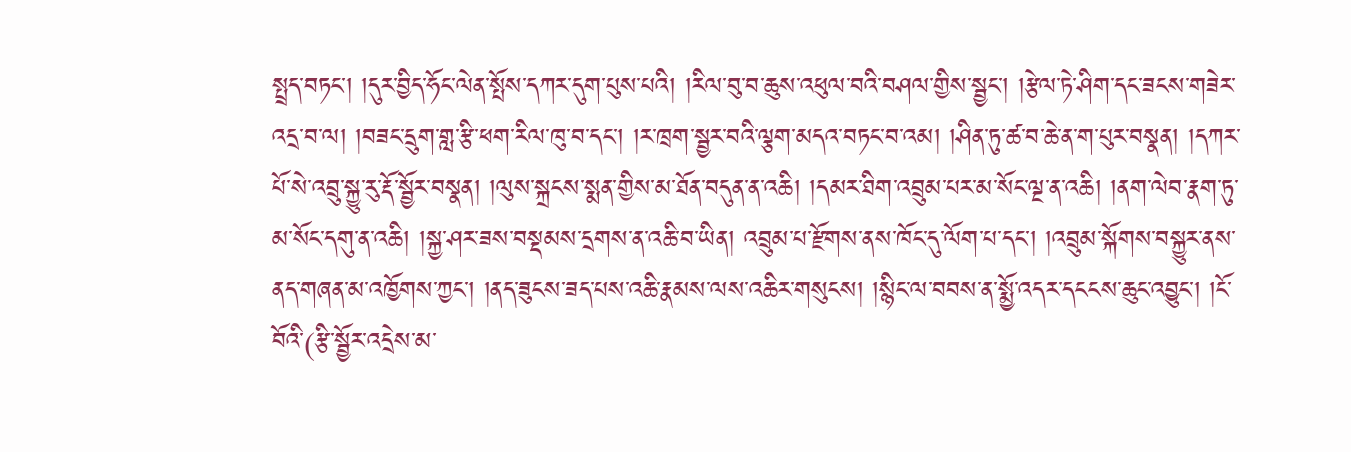སྤྲད་བཏང་། །དུར་བྱིད་ཧོང་ལེན་སྤོས་དཀར་དུག་པུས་པའི། །རིལ་བུ་བ་ཆུས་འཕུལ་བའི་བཤལ་གྱིས་སྦྱང་། །རྩེལ་ཏེ་ཤིག་དང་ཟངས་གཟེར་འདྲ་བ་ལ། །བཟང་དྲུག་གླ་རྩི་ཕག་རིལ་ཁུ་བ་དང་། །ར་ཁྲག་སྦྱར་བའི་ལྕག་མདའ་བཏང་བ་འམ། །ཤིན་ཏུ་ཚ་བ་ཆེ་ན་ག་པུར་བསྣན། །དཀར་པོ་སེ་འབྲུ་སྐྱུ་རུ་རྡོ་སྦྱོར་བསྣན། །ལུས་སྐྲངས་སྨན་གྱིས་མ་ཐོན་བདུན་ན་འཆི། །དམར་ཐིག་འབྲུམ་པར་མ་སོང་ལྔ་ན་འཆི། །ནག་ལེབ་རྣག་ཏུ་མ་སོང་དགུ་ན་འཆི། །སྐྱ་ཤར་ཟས་བསྡམས་དྲགས་ན་འཆི་བ་ཡིན། འབྲུམ་པ་རྫོགས་ནས་ཁོང་དུ་ལོག་པ་དང་། །འབྲུམ་སྐོགས་བསྐྱུར་ནས་ནད་གཞན་མ་འཁྱོགས་ཀྱང་། །ནད་ཟུངས་ཟད་པས་འཆི་རྣམས་ལས་འཆིར་གསུངས། །སྙིང་ལ་བབས་ན་སྨྱོ་འདར་དངངས་ཆུང་འབྱུང་། །ངོ་བོའི་(རྩི་སྦྱོར་འདྲེས་མ་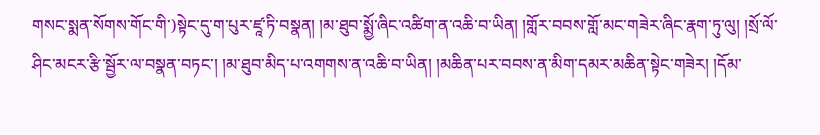གསང་སྨན་སོགས་གོང་གི་)སྟེང་དུ་ག་པུར་ཛཱ་ཏི་བསྣན། །མ་ཐུབ་སྨྱོ་ཞིང་འཚིག་ན་འཆི་བ་ཡིན། །གློར་བབས་གློ་མང་གཟེར་ཞིང་རྣག་ཏུ་ལུ། །སྲོ་ལོ་ཤིང་མངར་རྩི་སྦྱོར་ལ་བསྣན་བཏང་། །མ་ཐུབ་མིད་པ་འགགས་ན་འཆི་བ་ཡིན། །མཆིན་པར་བབས་ན་མིག་དམར་མཆིན་སྟེང་གཟེར། །དོམ་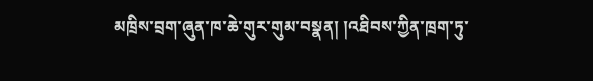མཁྲིས་བྲག་ཞུན་ཁ་ཆེ་གུར་གུམ་བསྣན། །འཐིབས་ཀྱིན་ཁྲག་ཏུ་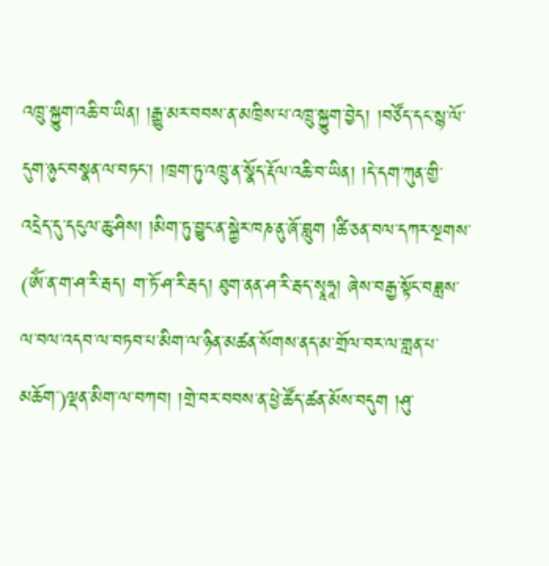འཁྲུ་སྐྱུག་འཆི་བ་ཡིན། །རྒྱུ་མར་བབས་ན་མཁྲིས་པ་འཁྲུ་སྐྱུག་བྱེད། །བཙོད་དང་སྙ་ལོ་དུག་ཉུང་བསྣན་ལ་བཏང་། །ཁྲག་ཏུ་འཁྲུ་ན་སྣོད་རྡོལ་འཆི་བ་ཡིན། །དེ་དག་ཀུན་གྱི་འདྲེད་དུ་དངུལ་ཆུ་ཤིས། །མིག་ཏུ་བྱུང་ན་སྐྱེར་ཁཎ་ནུ་ཞོ་བླུག །ཚི་ཅན་བལ་དཀར་སྔགས་ (ཨོཾ་ན་ག་ཤ་རི་རྦད། ག་ཏོ་ཤ་རི་རྦད། ཐུག་ནན་ཤ་རི་རྦད་སྭཱཧཱ། ཞེས་བརྒྱ་སྟོང་བཟླས་ལ་བལ་འདབ་ལ་བཏབ་པ་མིག་ལ་ཉིན་མཚན་སོགས་ནད་མ་གྲོལ་བར་ལ་གླན་པ་མཆོག་)ལྡན་མིག་ལ་བཀབ། །གྲེ་བར་བབས་ན་ཕྱེ་ཚོད་ཚན་མོས་བདུག །ཤུ་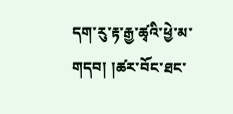དག་རུ་རྟ་རྒྱ་ཚྭའི་ཕྱེ་མ་གདབ། །ཚར་བོང་ཐང་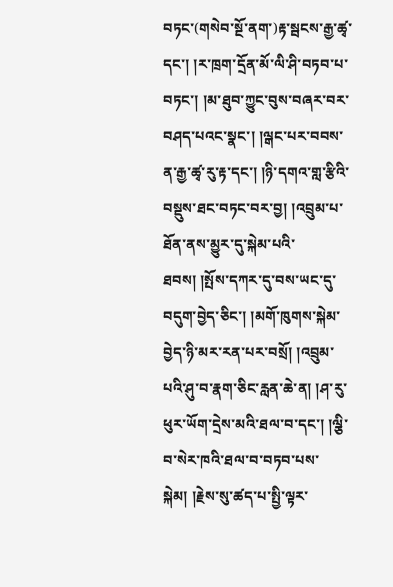བཏང་(གསེབ་སྔོ་ནག་)རྟ་སྦངས་རྒྱ་ཚྭ་དང་། །ར་ཁྲག་དྲོན་མོ་ལི་ཤི་བཏབ་པ་བཏང་། །མ་ཐུབ་ཀྱུང་བུས་བཞར་བར་བཤད་པའང་སྣང་། །ལྒང་པར་བབས་ན་རྒྱ་ཚྭ་རུ་རྟ་དང་། །ཉི་དགའ་གླ་རྩིའི་བསྡུས་ཐང་བཏང་བར་བྱ། །འབྲུམ་པ་ཐོན་ནས་མྱུར་དུ་སྐེམ་པའི་ཐབས། །སྤོས་དཀར་དུ་བས་ཡང་དུ་བདུག་བྱེད་ཅིང་། །མགོ་ཁུགས་སྐེམ་བྱེད་ཉི་མར་རན་པར་བསྲོ། །འབྲུམ་པའི་ཤུ་བ་རྣག་ཅིང་རླན་ཆེ་ན། །ཤ་རུ་ཕུར་ཡོག་དྲེས་མའི་ཐལ་བ་དང་། །ལྕི་བ་སེར་ཁའི་ཐལ་བ་བཏབ་པས་སྐེམ། །རྗེས་སུ་ཚད་པ་སྤྱི་ལྟར་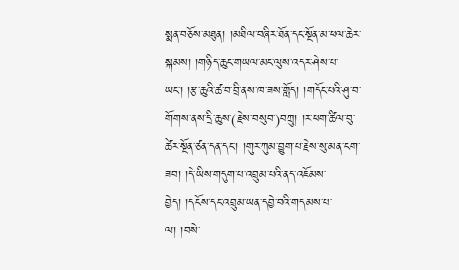སྨན་བཅོས་མཐུན། །མཐིལ་བཞིར་ཐོན་དང་སྔོན་མ་ཕལ་ཆེར་སྐམས། །གཉིད་ཆུང་གཡལ་མང་ལུས་འདར་ཤེས་པ་ཡང་། །རྩ་ཆུའི་ཚ་བ་བྲི་ནས་ཁ་ཟས་གློད། །གདོང་པའི་ཤུ་བ་གོགས་ནས་དྲི་ཆུས་(རྗེས་བསུབ་)བཀྲུ། །ར་ཕག་ཚིལ་བུ་ཚེར་སྔོན་ཙན་དན་དང་། །གུར་ཀུམ་བྱུག་པ་རྗེས་སུ་མན་ངག་ཟབ། །དེ་ཡིས་གདུག་པ་འབྲུམ་པའི་ནད་འཇོམས་བྱེད། །དངོས་དང་འབྲུམ་ཡན་དབྱེ་བའི་གདམས་པ་ལ། །བསེ་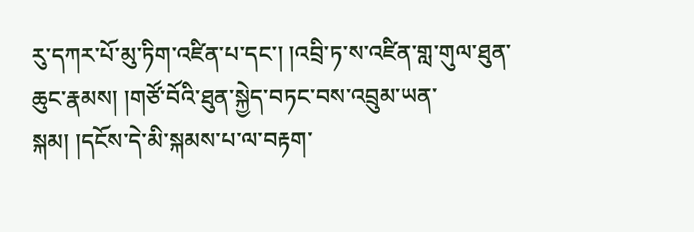རུ་དཀར་པོ་མུ་ཏིག་འཛིན་པ་དང་། །འབྲི་ཏ་ས་འཛིན་གླ་གུལ་ཐུན་ཆུང་རྣམས། །གཙོ་བོའི་ཐུན་སྐྱེད་བཏང་བས་འབྲུམ་ཡན་སྐམ། །དངོས་དེ་མི་སྐམས་པ་ལ་བརྟག་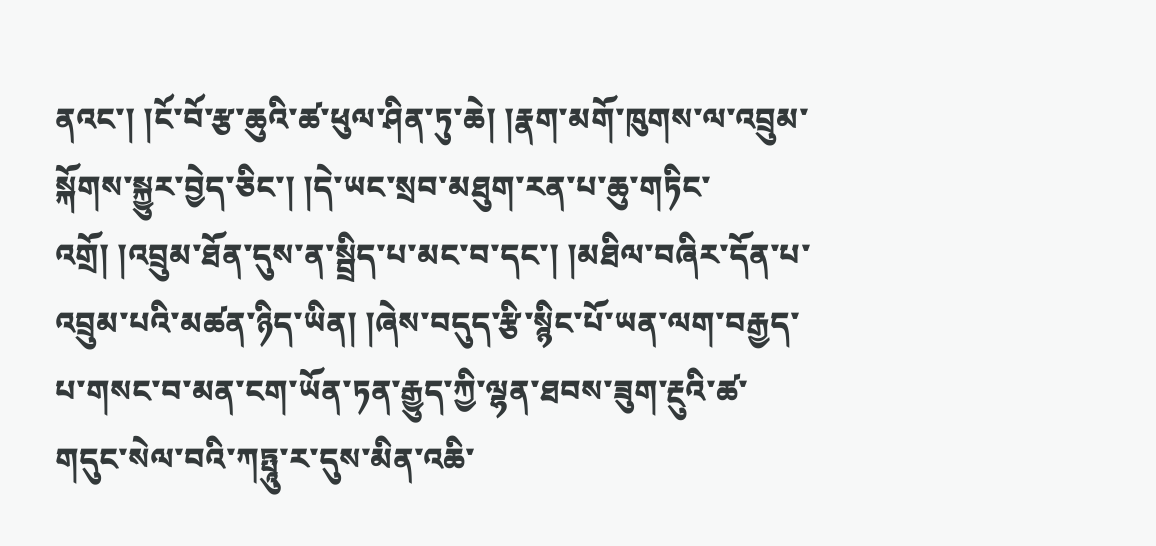ནའང་། །ངོ་བོ་རྩ་ཆུའི་ཚ་ཕུལ་ཤིན་ཏུ་ཆེ། །རྣག་མགོ་ཁུགས་ལ་འབྲུམ་སྐོགས་སྐྱུར་བྱེད་ཅིང་། །དེ་ཡང་སྲབ་མཐུག་རན་པ་ཆུ་གཏིང་འགྲོ། །འབྲུམ་ཐོན་དུས་ན་སྦྲིད་པ་མང་བ་དང་། །མཐིལ་བཞིར་དོན་པ་འབྲུམ་པའི་མཚན་ཉིད་ཡིན། །ཞེས་བདུད་རྩི་སྙིང་པོ་ཡན་ལག་བརྒྱད་པ་གསང་བ་མན་ངག་ཡོན་ཏན་རྒྱུད་ཀྱི་ལྷན་ཐབས་ཟུག་རྔུའི་ཚ་གདུང་སེལ་བའི་ཀཏྤཱུ་ར་དུས་མིན་འཆི་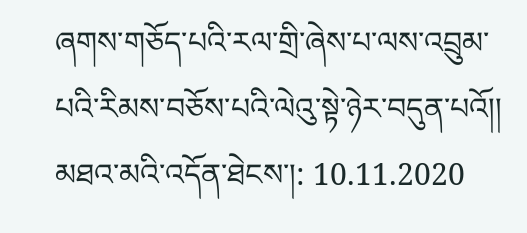ཞགས་གཅོད་པའི་རལ་གྲི་ཞེས་པ་ལས་འབྲུམ་པའི་རིམས་བཅོས་པའི་ལེའུ་སྟེ་ཉེར་བདུན་པའོ།།
མཐའ་མའི་འདོན་ཐེངས་།: 10.11.2020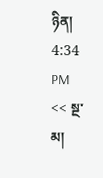ཉིན། 4:34 PM
<< སྔ་མ།